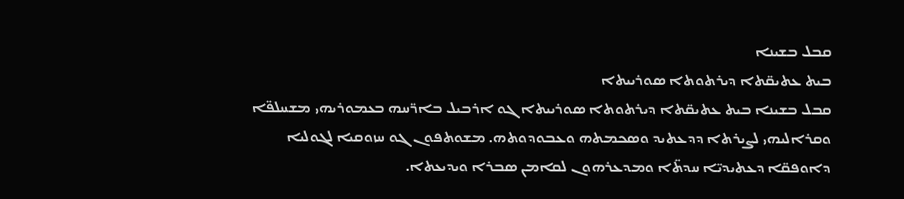ܩܒܠ ܒܫܝܢܐ
ܒܝܬ ܥܬܝܩ̈ܬܐ ܕܝܪܬܘܬܐ ܣܘܪܝܝܬܐ
ܩܒܠ ܒܫܝܢܐ ܒܝܬ ܥܬܝܩ̈ܬܐ ܕܝܪܬܘܬܐ ܣܘܪܝܝܬܐ ܓܘ ܐܪܒܝܠ ܒܐܪ̈ܚܗ ܒܥܡܘܪܝܗܝ ܡܫܚܠܦ̈ܐ ܘܩܪܐܠܝܗܝ ܠܨܝܪܬܐ ܕܕܥܬܝܕ ܘܣܟܡܬܗ ܘܥܒܘܕܘܬܗ. ܡܫܘܬܦܘܢ ܓܘ ܚܙܘܩܝܐ ܠܓܘܠܝܐ ܕܐܘܦܩ̈ܐ ܕܥܬܝܕܝ̈ܐ ܚܕܬ̈ܐ ܘܡܕܥܪܗܘܢ ܠܩܐܡܢ ܣܒܪܐ ܘܝܕܝܥܬܐ.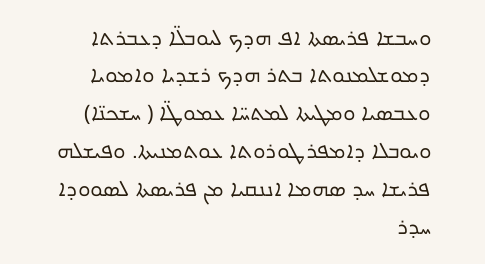ܘܚܒܫܐ ܦܪܝܣܬܐ ܐܦ ܗܕܟ ܠܝܘܒܠ̈ܐ ܕܥܒܪܬܐ ܕܡܘܫܠܡܢܘܬܐ ܒܬܪ ܗܕܟ ܪܫܕܝܐ ܘܐܡܘܝܐ ܘܥܒܣܝܐ ܘܡܛܝܬܐ ܠܡܬܚ̈ܐ ܥܡܘܛ̈ܐ ( ܚܫܟܢ̈ܐ) ܘܝܘܒܠܐ ܕܐܡܦܪܛܘܪܘܬܐ ܥܘܬܡܢܝܬܐ. ܘܦܝܫܠܗ ܦܪܝܫܐ ܚܕ ܣܗܡܐ ܐܢܢܩܝܐ ܡܢ ܦܪܝܣܬܐ ܠܣܘܘܕܐ ܚܕܪ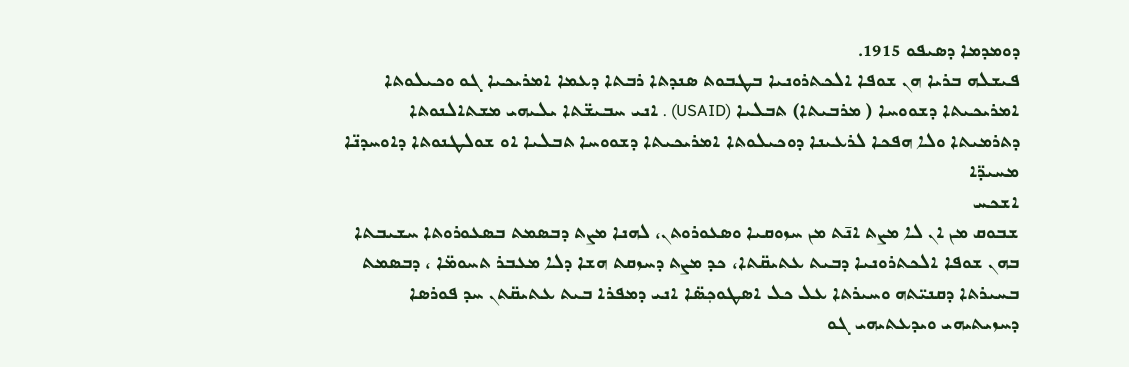ܕܘܡܕܡܐ ܕܣܝܦܘ 1915.
ܦܝܫܠܗ ܒܪܝܐ ܗܢ ܫܘܦܐ ܐܠܟܬܪܘܢܝܐ ܒܛܒܘܬ ܣܢܕܬܐ ܪܒܬܐ ܕܥܡܐ ܐܡܪܝܟܝܐ ܓܘ ܘܟܝܠܘܬܐ ܐܡܪܝܟܝܬܐ ܕܫܘܘܚܐ ( ܡܪܒܝܬܐ) ܬܒܠܝܐ (USAID) . ܐܢܝ ܚܒܝܫ̈ܬܐ ܝܠܝܗܝ ܡܫܬܐܠܢܘܬܐ ܕܬܪܡܝܬܐ ܘܠܐ ܗܦܟܐ ܠܪܥܝܢܐ ܕܘܟܝܠܘܬܐ ܐܡܪܝܟܝܬܐ ܕܫܘܘܚܐ ܬܒܠܝܐ ܐܘ ܫܘܠܛܢܘܬܐ ܕܐܘܚܕܢ̈ܐ ܡܚܝܕ̈ܐ
ܐܫܟܚ
ܫܒܘܩ ܡܢ ܐܢ ܠܐ ܡܨܬ ܐܢ̄ܬ ܡܢ ܚܙܘܩܝܐ ܘܣܥܘܪܘܬܢ، ܠܗܢܐ ܡܨܬ ܕܒܣܡܬ ܒܣܥܘܪܘܬܐ ܚܫܝܒܬܐ ܒܗܢ ܫܘܦܐ ܐܠܟܬܪܘܢܝܐ ܕܒܝܬ ܥܬܝܩ̈ܬܐ، ܟܕ ܡܨܬ ܕܚܙܩܬ ܗܫܐ ܕܠܐ ܡܥܒܪ ܬܚܘܡ̈ܐ ، ܕܒܣܡܬ ܒܚܝܪܬܐ ܕܩܢܝ̈ܬܗ ܘܚܝܪܬܐ ܥܠ ܟܠ ܐܣܛܘܟܼܣ̈ܐ ܐܢܝ ܕܡܦܪܐ ܒܝܬ ܥܬܝܩ̈ܬܢ ܚܕ ܦܘܪܣܐ ܕܚܙܝܬܝܗܝ ܘܝܕܥܬܝܗܝ ܓܘ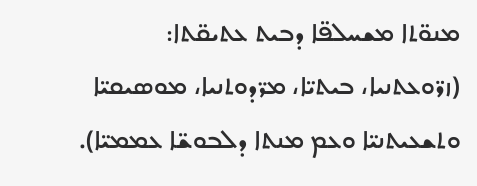ܡܢܘ̈ܬܐ ܡܫܚܠܦ̈ܐ ܕܒܝܬ ܥܬܝܩ̈ܬܐ: (ܙܪ̈ܘܥܬܢܝܐ، ܒܝܬܝ̈ܐ، ܡܪ̈ܕܘܬܢܝܐ، ܡܘܣܝܩܝ̈ܐ ܘܬܫܥܝܬܢܝ̈ܐ ܘܥܡ ܡܢܬܐ ܕܠܒܘܫ̈ܐ ܥܡܡܝ̈ܐ).